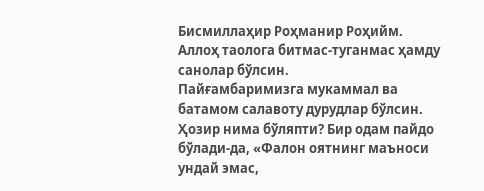Бисмиллаҳир Роҳманир Роҳийм.
Аллоҳ таолога битмас-туганмас ҳамду санолар бўлсин.
Пайғамбаримизга мукаммал ва батамом салавоту дурудлар бўлсин.
Ҳозир нима бўляпти? Бир одам пайдо бўлади-да, «Фалон оятнинг маъноси ундай эмас,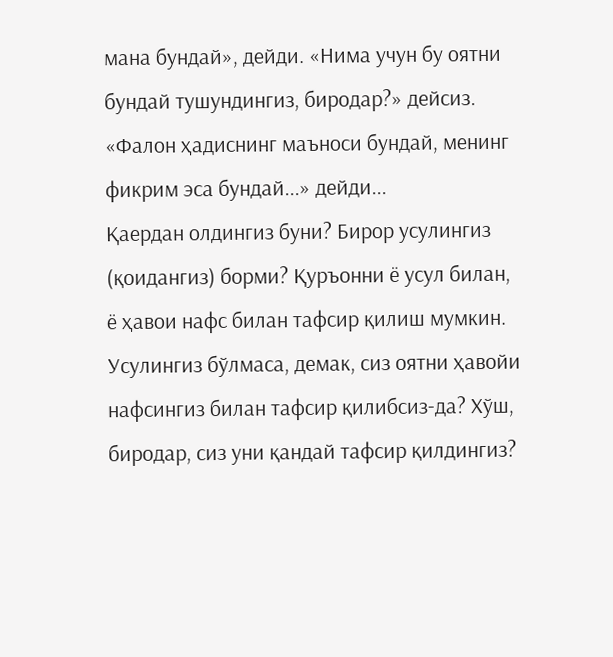мана бундай», дейди. «Нима учун бу оятни бундай тушундингиз, биродар?» дейсиз. «Фалон ҳадиснинг маъноси бундай, менинг фикрим эса бундай...» дейди...
Қаердан олдингиз буни? Бирор усулингиз (қоидангиз) борми? Қуръонни ё усул билан, ё ҳавои нафс билан тафсир қилиш мумкин. Усулингиз бўлмаса, демак, сиз оятни ҳавойи нафсингиз билан тафсир қилибсиз-да? Хўш, биродар, сиз уни қандай тафсир қилдингиз?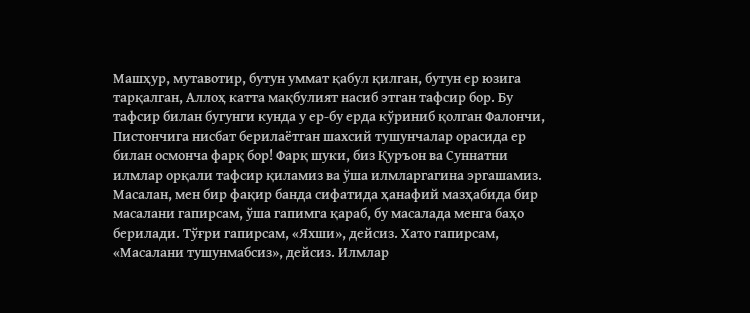Машҳур, мутавотир, бутун уммат қабул қилган, бутун ер юзига тарқалган, Аллоҳ катта мақбулият насиб этган тафсир бор. Бу тафсир билан бугунги кунда у ер-бу ерда кўриниб қолган Фалончи, Пистончига нисбат берилаётган шахсий тушунчалар орасида ер билан осмонча фарқ бор! Фарқ шуки, биз Қуръон ва Суннатни илмлар орқали тафсир қиламиз ва ўша илмларгагина эргашамиз.
Масалан, мен бир фақир банда сифатида ҳанафий мазҳабида бир масалани гапирсам, ўша гапимга қараб, бу масалада менга баҳо берилади. Тўғри гапирсам, «Яхши», дейсиз. Хато гапирсам, «Масалани тушунмабсиз», дейсиз. Илмлар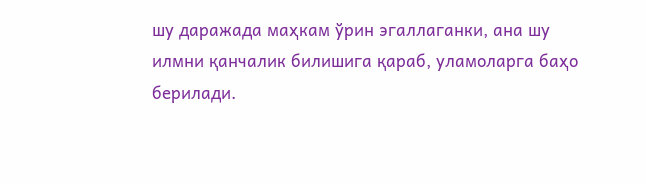шу даражада маҳкам ўрин эгаллаганки, ана шу илмни қанчалик билишига қараб, уламоларга баҳо берилади.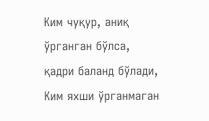Ким чуқур, аниқ ўрганган бўлса, қадри баланд бўлади, Ким яхши ўрганмаган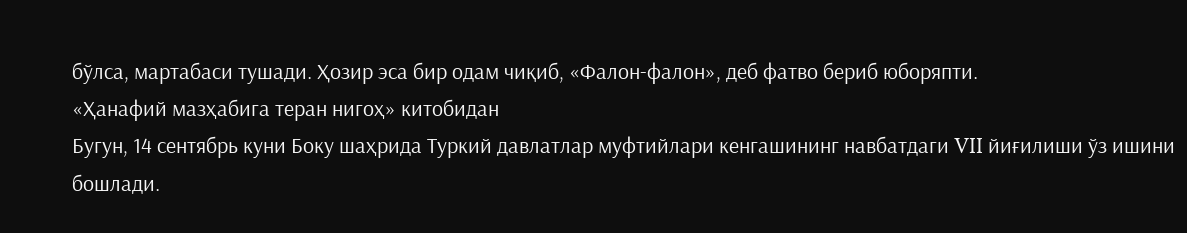бўлса, мартабаси тушади. Ҳозир эса бир одам чиқиб, «Фалон-фалон», деб фатво бериб юборяпти.
«Ҳанафий мазҳабига теран нигоҳ» китобидан
Бугун, 14 сентябрь куни Боку шаҳрида Туркий давлатлар муфтийлари кенгашининг навбатдаги VII йиғилиши ўз ишини бошлади.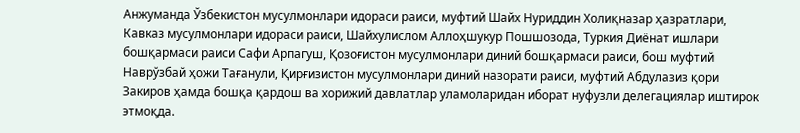Анжуманда Ўзбекистон мусулмонлари идораси раиси, муфтий Шайх Нуриддин Холиқназар ҳазратлари, Кавказ мусулмонлари идораси раиси, Шайхулислом Аллоҳшукур Пошшозода, Туркия Диёнат ишлари бошқармаси раиси Сафи Арпагуш, Қозоғистон мусулмонлари диний бошқармаси раиси, бош муфтий Наврўзбай ҳожи Тағанули, Қирғизистон мусулмонлари диний назорати раиси, муфтий Абдулазиз қори Закиров ҳамда бошқа қардош ва хорижий давлатлар уламоларидан иборат нуфузли делегациялар иштирок этмоқда.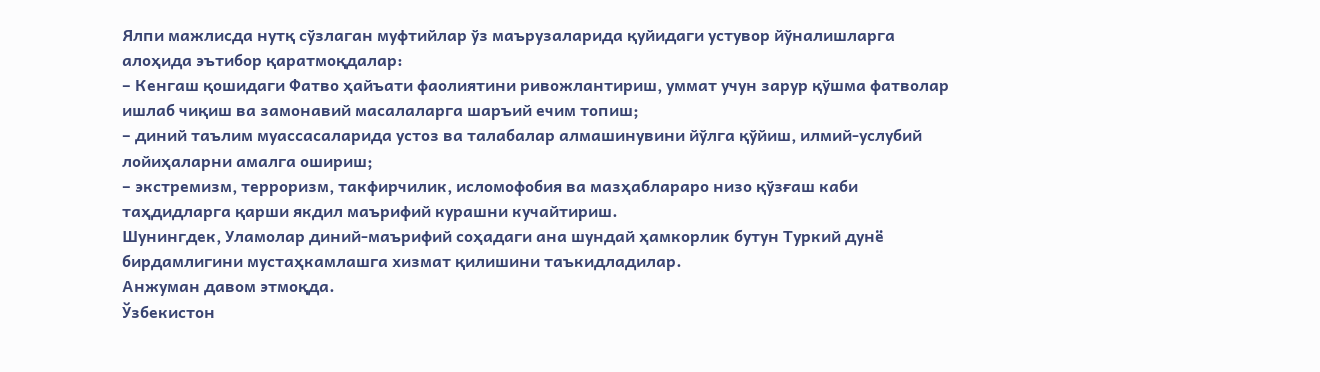Ялпи мажлисда нутқ сўзлаган муфтийлар ўз маърузаларида қуйидаги устувор йўналишларга алоҳида эътибор қаратмоқдалар:
– Кенгаш қошидаги Фатво ҳайъати фаолиятини ривожлантириш, уммат учун зарур қўшма фатволар ишлаб чиқиш ва замонавий масалаларга шаръий ечим топиш;
– диний таълим муассасаларида устоз ва талабалар алмашинувини йўлга қўйиш, илмий-услубий лойиҳаларни амалга ошириш;
– экстремизм, терроризм, такфирчилик, исломофобия ва мазҳаблараро низо қўзғаш каби таҳдидларга қарши якдил маърифий курашни кучайтириш.
Шунингдек, Уламолар диний-маърифий соҳадаги ана шундай ҳамкорлик бутун Туркий дунё бирдамлигини мустаҳкамлашга хизмат қилишини таъкидладилар.
Анжуман давом этмоқда.
Ўзбекистон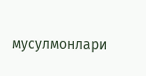мусулмонлари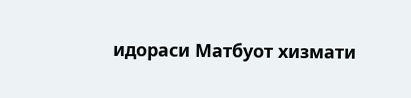идораси Матбуот хизмати